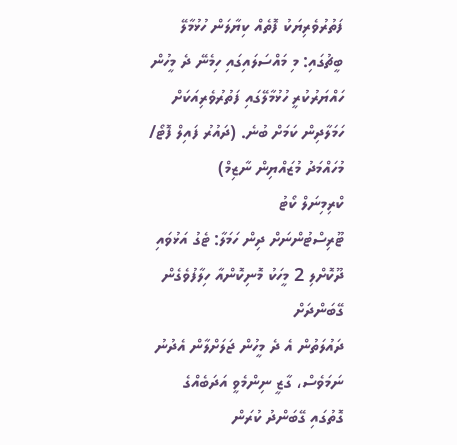ފަތުރުވެރިޔަކު ފޮތެއް ކިޔާލަން ހުޅުމާލޭ ބީޗުގައި: މި މައްސަލައިގައި ހިމެނޭ ދެ މީހުން ހައްޔަރުކުރީ ހުޅުމާލޭގައި ފަތުރުވެރިއަކަށް ހަމަލާދިން ކަމަށް ބުނެ. (ދައުރު ފައިލް ފޮޓޯ/ މުހައްމަދު މުޒައްޔިން ނާޒިމް)
ކްރިމިނަލް ކޯޓު
ޓޫރިސްޓުންނަށް ދިން ހަމަލާ: ޓެގު އަޅުވައި ދޫކޮށްލި 2 މީހަކު މޮނިކޮންއާ ހިލާފުވެގެން ގޭބަންދަށް
ދައުލަތުން އެ ދެ މީހުން ޖަލަށްލާން އެދުނު ނަމަވެސް، ގާޒީ ނިންމެވީ އަދަބެއްގެ ގޮތުގައި ގޭބަންދު ކުރަން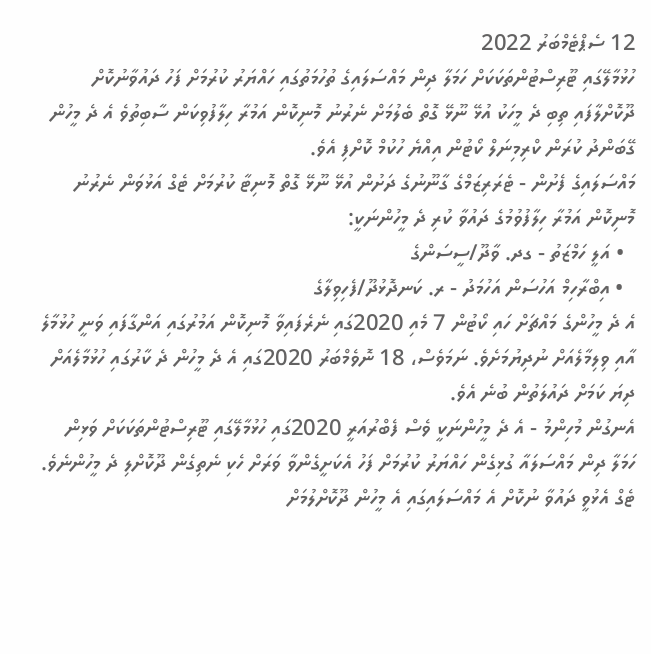12 ސެޕްޓެމްބަރު 2022
ހުޅުމާލޭގައި ޓޫރިސްޓުންތަކަކަށް ހަމަލާ ދިން މައްސަލައިގެ ތުހުމަތުގައި ހައްޔަރު ކުރުމަށް ފަހު ދައުވާނުކޮށް ދޫކޮށްލާފައި ތިބި ދެ މީހަކު އުޅޭ ނޫޅޭ ގޮތް ބެލުމަށް ނެރުނު މޮނިކޮން އަމުރާ ހިލާފުވިކަން ސާބިތުވެ އެ ދެ މީހުން ގޭބަންދު ކުރަން ކްރިމިނަލް ކޯޓުން އިއްޔެ ހުކުމް ކޮށްފި އެވެ.
މައްސަލައިގެ ފެށުން - ޓެރަރިޒަމްގެ ގާނޫނުގެ ދަށުން އުޅޭ ނޫޅޭ ގޮތް މޮނިޓާ ކުރުމަށް ޓެގް އަޅުވަން ނެރުނު މޮނިކޮން އަމުރާ ހިލާފުވުމުގެ ދައުވާ ކުރި ދެ މީހުންނަކީ:
  • އަލީ ހަމްޒަތު - ގދ. ވާދޫ/ސީސަންގެ
  • އިބްރާހިމް އަހުސަން އަހުމަދު - ރ. ކަނދޮޅުދޫ/ފެހިވިލާގެ
އެ ދެ މީހުންގެ މައްޗަށް ހައި ކޯޓުން 7 މެއި 2020ގައި ނެރެފައިވާ މޮނިކޮން އަމުރުގައި އަންގާފައި ވަނީ ހުޅުމާލެ އާއި ވިލިމާލެއަށް ނުދިޔުމަށެވެ. ނަމަވެސް، 18 ނޮވެމްބަރު 2020ގައި އެ ދެ މީހުން ދެ ކާރުގައި ހުޅުމާލެއަށް ދިޔަ ކަމަށް ދައުލަތުން ބުނެ އެވެ.
އެނގުން މުހިންމު - އެ ދެ މީހުންނަކީ ވެސް ފެބްރުއަރީ 2020ގައި ހުޅުމާލޭގައި ޓޫރިސްޓުންތަކަކަށް ވަޅިން ހަމަލާ ދިން މައްސަލައާ ގުޅިގެން ހައްޔަރު ކުރުމަށް ފަހު އެކަށީގެންވާ ވަރަށް ހެކި ނެތިގެން ދޫކޮށްލި ދެ މީހުންނެވެ. ޓެގް އެޅުވީ ދައުވާ ނުކޮށް އެ މައްސަލައިގައި އެ މީހުން ދޫކޮށްލުމަށް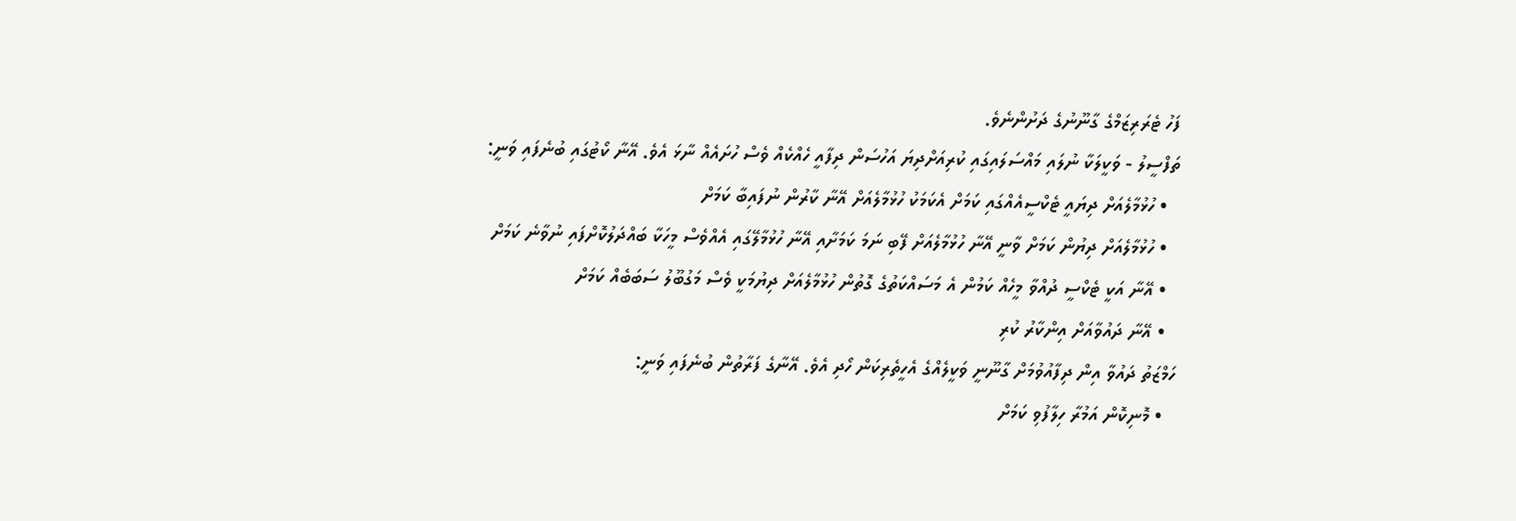ފަހު ޓެރަރިޒަމްގެ ގާނޫނުގެ ދަށުންނެވެ.
ތަފްސީލު - ވަކީލަކާ ނުލައި މައްސަލައިގައި ކުރިއަށްދިޔަ އަހުސަން ދިފާއީ ހެއްކެއް ވެސް ހުށައެއް ނާޅަ އެވެ. އޭނާ ކޯޓުގައި ބުނެފައި ވަނީ:
  • ހުޅުމާލެއަށް ދިޔައީ ޓެކްސީއެއްގައި ކަމަށް އެކަމަކު ހުޅުމާލެއަށް އޭނާ ކާރުން ނުފައިބާ ކަމަށް
  • ހުޅުމާލެއަށް ދިޔުން ކަމަށް ވާނީ އޭނާ ހުޅުމާލެއަށް ފޭބި ނަމަ ކަމަށާއި އޭނާ ހުޅުމާލޭގައި އެއްވެސް މީހަކާ ބައްދަލުކޮށްފައި ނުވާނެ ކަމަށް
  • އޭނާ އަކީ ޓެކްސީ ދުއްވާ މީހެއް ކަމުން އެ މަސައްކަތުގެ ގޮތުން ހުޅުމާލެއަށް ދިޔުމަކީ ވެސް މަގުބޫލު ސަބަބެއް ކަމަށް
  • އޭނާ ދައުވާއަށް އިންކާރު ކުރި
ހަމްޒަތު ދައުވާ އިން ދިފާއުވުމަށް ގާނޫނީ ވަކީލެއްގެ އެހީތެރިކަން ހޯދި އެވެ. އޭނާގެ ފަރާތުން ބުނެފައި ވަނީ:
  • މޮނިކޮން އަމުރާ ހިލާފުވި ކަމަށް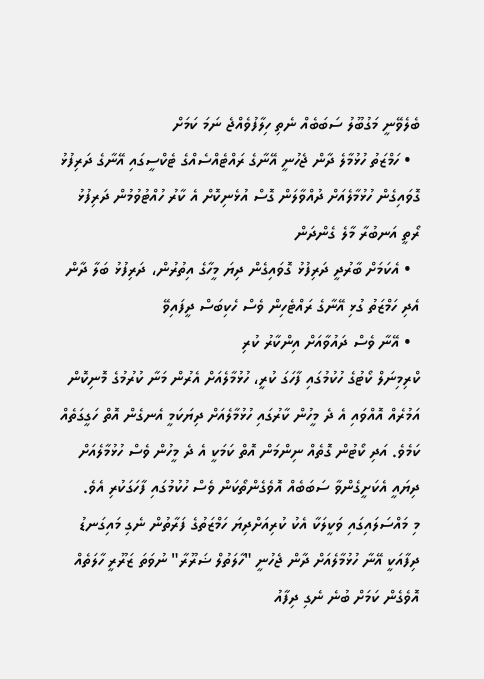ބެލެވޭނީ މަގުބޫލު ސަބަބެއް ނެތި ހިލާފުވެއްޖެ ނަމަ ކަމަށް
  • ހަމްޒަތު ހުޅުމާލެ ދާން ޖެހުނީ އޭނާގެ ރައްޓެއްސެއްގެ ޓެކްސީގައި އޭނާގެ ދަރިފުޅު ގޮވައިގެން ހުޅުމާލެއަށް ދުއްވާލަން ގޮސް އުޅެނިކޮށް އެ ކާރު ހުއްޓުވުމުން ދަރިފުޅު ރޯތީ އަނބުރާ މާލެ ގެންދަން
  • އެކަމަށް ބާރުދީ ދަރިފުޅު ގޮވައިގެން ދިޔަ މީހާގެ އިތުރުން، ދަރިފުޅު ބަލާ ދާން އެދި ހަމްޒަތު ގުޅި އޭނާގެ ރައްޓެހިން ވެސް ހެކިބަސް ދީފައިވޭ
  • އޭނާ ވެސް ދައުވާއަށް އިންކާރު ކުރި
ކްރިމިނަލް ކޯޓުގެ ހުކުމުގައި ފާހަގަ ކުރީ، ހުޅުމާލެއަށް އެރުން މަނާ ކުރުމުގެ މޮނިކޮން އަމުރެއް އޮއްވައި އެ ދެ މީހުން ކާރުގައި ހުޅުމާލެއަށް ދިޔަކަމީ އެނގެން އޮތް ހަގީގަތެއް ކަމެވެ. އަދި ކޯޓުން ގޮތެއް ނިންމަން އޮތް ކަމަކީ އެ ދެ މީހުން ވެސް ހުޅުމާލެއަށް ދިޔައީ އެކަށީގެންވާ ސަބަބެއް އޮވެގެންތޯކަން ވެސް ހުކުމުގައި ފާހަގަކުރި އެވެ.
މި މައްސަލައިގައި ވަކީލަކާ އެކު ކުރިއަށްދިޔަ ހަމްޒަތުގެ ފަރާތުން ނެގި މައިގަނޑު ދިފާއަކީ އޭނާ ހުޅުމާލެއަށް ދާން ޖެހުނީ "ހާލަތުލް ޟަރޫރާ" ނުވަތަ ޒަރޫރީ ހާލަތެއް އޮވެގެން ކަމަށް ބުނެ ނެގި ދިފާއު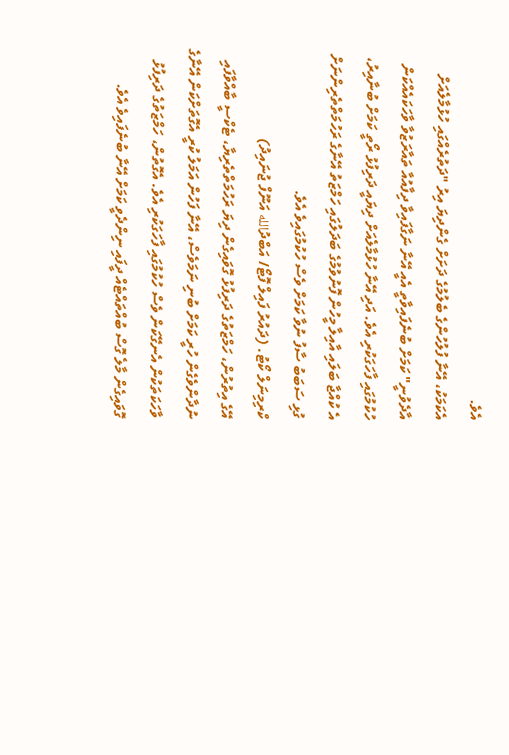އެވެ.
އެކަމަކު، އޭނާ ފުލުހުންގެ ބެލުމުގެ ދަށަށް ގެންދިޔަ އިރު "ދަތުރެއްގައި ހުޅުމާލެއަށް އާދެވުނީ" ކަމަށް ބުނެފައިވާތީ އެއީ އޭނާ ނަގާފައިވާ ދިފާއުއާ ތައާރަޒުވާ ވާހަކައެއްކަން ހުކުމުގައި ފާހަގަކުރި އެވެ. އަދި އޭނާ ހުޅުމާލެއަށް ދިޔައީ ދަރިފުޅު ރޯތީ ކަމަށް ބުނާއިރު، އެ ކުއްޖާ ބަލައި އާއިލާ މީހުން ފޮނުވުމުގެ ބަދަލުގައި ހަމްޒަތު އޭނާގެ ރަހުމަތްތެރިންނަށް ގުޅި ސަބަބު ސާފު ނުވާ ކަމަށް ވެސް ހުކުމުގައިވެ އެވެ.
ކްރިމިނަލް ކޯޓު. (ދައުރު ފައިލް ފޮޓޯ/ އަބްދުالله އަނޫފް ޖުނައިދު)
އޭގެ އިތުރުން، ހަމްޒަތުގެ ދަރިފުޅު ގޮވައިގެން ދިޔަ ރަހުމަތްތެރިޔާ، ޓެކްސީ ބާއްވާފައި ނުދާންވެގެން ހުރީ ކަމަށް ބުނި ނަމަވެސް، އޭނާ ފަހުން އަމަލު ކުރީ އެގޮތަށްކަން އޭނާގެ ވާހަކަތަކުން އެނގޭކަން ވެސް ހުކުމުގައި ފާހަގަކުރި އެވެ. އެގޮތުން، ހަމްޒަތުގެ ދަރިފުޅު ގޮވައިގެން މާލެ ގޮސް ބުއްތައްޓެއް ދީފައި ނިންދެވީ ކަމަށް އޭނާ ބުނެފައިވެ އެވެ.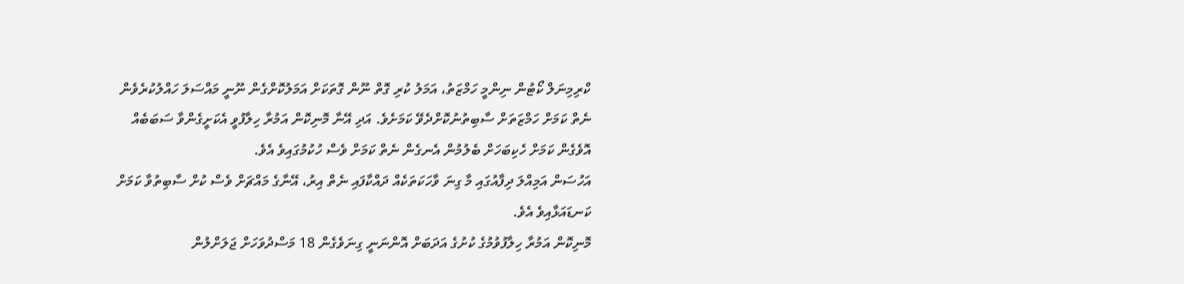ކްރިމިނަލް ކޯޓުން ނިންމީ ހަމްޒަތު، އަމަލު ކުރި ގޮތް ނޫން ގޮތަކަށް އަމަލުކޮށްގެން ނޫނީ މައްސަލަ ހައްލުކުރެވެން ނެތް ކަމަށް ހަމްޒަތަށް ސާބިތުނުކޮށްދެވޭ ކަމަށެވެ. އަދި އޭނާ މޮނިކޮން އަމުރާ ހިލާފުވީ އެކަށީގެންވާ ސަބަބެއް އޮވެގެން ކަމަށް ހެކިބަހަށް ބެލުމުން އެނގެން ނެތް ކަމަށް ވެސް ހުކުމުގައިވެ އެވެ.
އަހުސަން އަމިއްލަ ދިފާއުގައި މާ ގިނަ ވާހަކަތަކެއް ދައްކާފައި ނެތް އިރު، އޭނާގެ މައްޗަށް ވެސް ކުށް ސާބިތުވާ ކަމަށް ކަނޑައަޅާއިވެ އެވެ.
މޮނިކޮން އަމުރާ ހިލާފުވުމުގެ ކުށުގެ އަދަބަށް އޮންނަނީ ގިނަވެގެން 18 މަސްދުވަހަށް ޖަލަށްލުން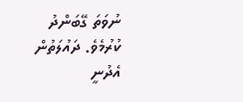ނުވަތަ ގޭބަންދު ކުރުމެވެ. ދައުލަތުން އެދުނީ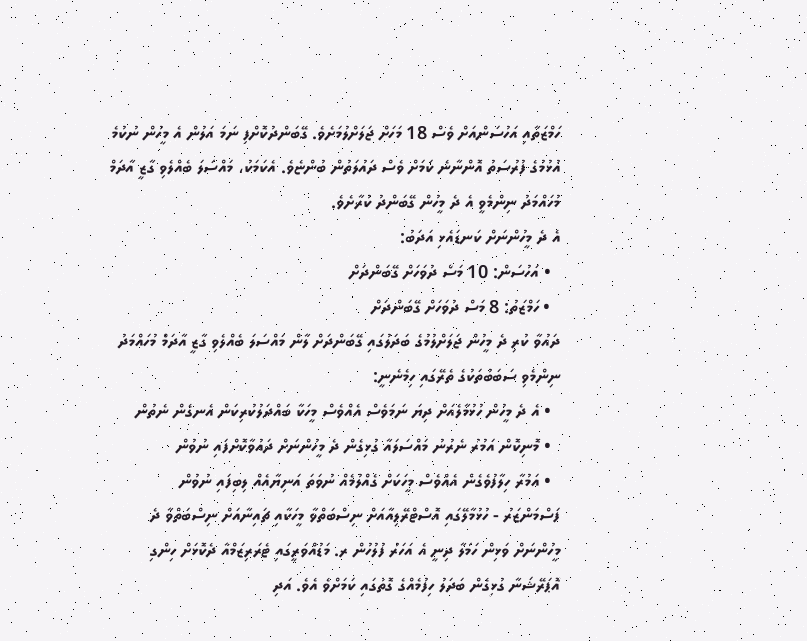ހަމްޒަތާއި އަހުސަންއަށް ވެސް 18 މަހަށް ޖަލަށްލުމަށެވެ. ގޭބަންދުކޮށްފި ނަމަ އަލުން އެ މީހުން ނުކުމެ އުޅުމުގެ ފުރުސަތު އޮންނާނެ ކަމަށް ވެސް ދައުލަތުން ބުންޏެވެ. އެކަމަކު، މައްސަލަ ބެއްލެވި ގާޒީ އާދަމް މުހައްމަދު ނިންމެވީ އެ ދެ މީހުން ގޭބަންދު ކުރާށެވެ.
އެ ދެ މީހުންނަށް ކަނޑައެޅި އަދަބު:
  • އަހުސަން: 10 މަސް ދުވަހަށް ގޭބަންދަށް
  • ހަމްޒަތު: 8 މަސް ދުވަހަށް ގޭބަންދަށް
ދައުވާ ކުރި ދެ މީހުން ޖަލަށްލުމުގެ ބަދަލުގައި ގޭބަންދަށް ލާން މައްސަލަ ބެއްލެވި ގާޒީ އާދަމް މުހައްމަދު ނިންމެވި ސަބަބުތަކުގެ ތެރޭގައި ހިމެނެނީ:
  • އެ ދެ މީހުން ހުޅުމާލެއަށް ދިޔަ ނަމަވެސް އެއްވެސް މީހަކާ ބައްދަލުކުރިކަން އެނގެން ނެތުން
  • މޮނިކޮން އަމުރު ނެރުނު މައްސަލައާ ގުޅިގެން ދެ މީހުންނަށް ދައުވާކޮށްފައި ނުވުން
  • އަމުރާ ހިލާފުވެގެން އެއްވެސް މީހަކަށް ގެއްލުމެއް ނުވަތަ އަނިޔާއެއް ލިބިފައި ނުވުން
ފަސްމަންޒަރު - ހުޅުމާލޭގައި އޮސްޓްރޭލިއާއަށް ނިސްބަތްވާ މީހަކާއި ޗައިނާއަށް ނިސްބަތްވާ ދެ މީހުންނަށް ވަޅިން ހަމަލާ ދިނީ އެ އަހަރު ފުލުހުން ރ. މަޑުއްވަރީގައި ޓެރަރިޒަމްއާ ދެކޮޅަށް ހިންގި އޮޕަރޭޝަނާ ގުޅިގެން ބަދަލު ހިފުމެއްގެ ގޮތުގައި ކަމަށްވެ އެވެ. އަދި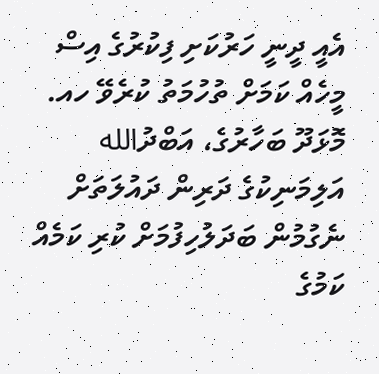އެއީ ދީނީ ހަރުކަށި ފިކުރުގެ އިސް މީހެއް ކަމަށް ތުހުމަތު ކުރެވޭ ހއ. މޮޅަދޫ ބަހާރުގެ، އަބްދުالله އަލިމަނިކުގެ ދަރިން ދައުލަތަށް ނެގުމުން ބަދަލުހިފުމަށް ކުރި ކަމެއް ކަމުގެ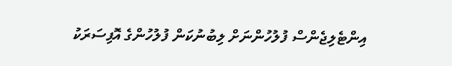އިންޓެލިޖެންސް ފުލުހުންނަށް ލިބުނުކަން ފުލުހުންގެ އޮފިސަރަކު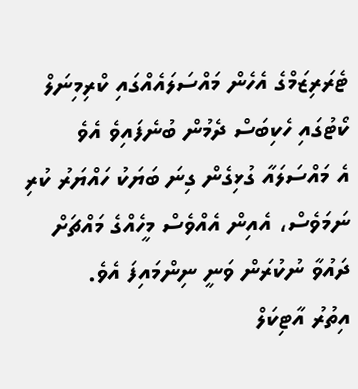ޓެރަރިޒަމްގެ އެހެން މައްސަލައެއްގައި ކްރިމިނަލް ކޯޓުގައި ހެކިބަސް ދެމުން ބުނެފައިވެ އެވެ
އެ މައްސަލައާ ގުޅިގެން ގިނަ ބަޔަކު ހައްޔަރު ކުރި ނަމަވެސް، އެއިން އެއްވެސް މީހެއްގެ މައްޗަށް ދައުވާ ނުކުރަން ވަނީ ނިންމައިފަ އެވެ.
އިތުރު އާޓިކަލް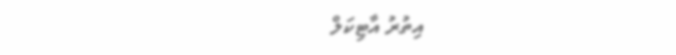އިތުރު އާޓިކަލް